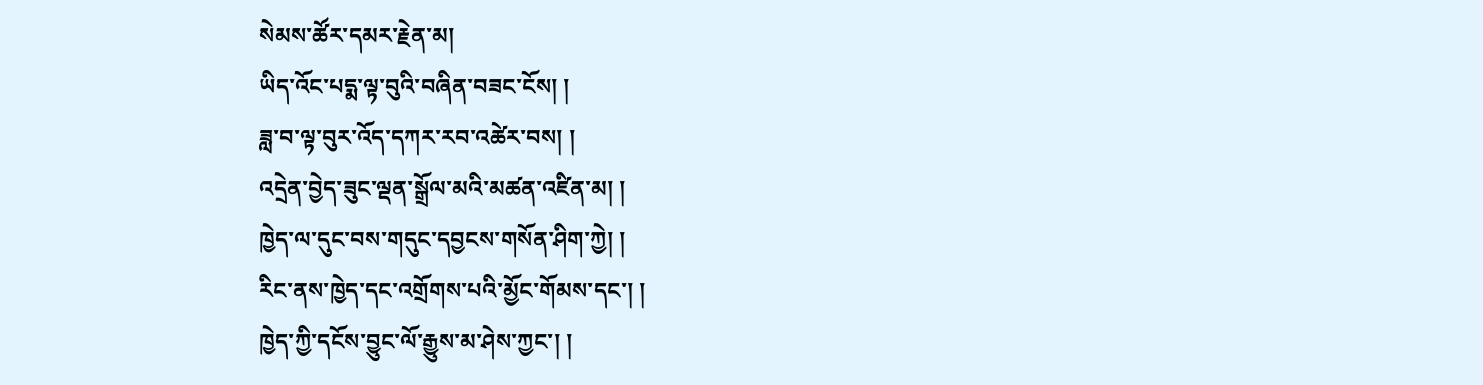སེམས་ཚོར་དམར་རྗེན་མ།
ཡིད་འོང་པདྨ་ལྟ་བུའི་བཞིན་བཟང་ངོས། །
ཟླ་བ་ལྟ་བུར་འོད་དཀར་རབ་འཚེར་བས། །
འདྲེན་བྱེད་ཟུང་ལྡན་སྒྲོལ་མའི་མཚན་འཛིན་མ། །
ཁྱེད་ལ་དུང་བས་གདུང་དབྱངས་གསོན་ཤིག་ཀྱེ། །
རིང་ནས་ཁྱེད་དང་འགྲོགས་པའི་མྱོང་གོམས་དང་། །
ཁྱེད་ཀྱི་དངོས་བྱུང་ལོ་རྒྱུས་མ་ཤེས་ཀྱང་། །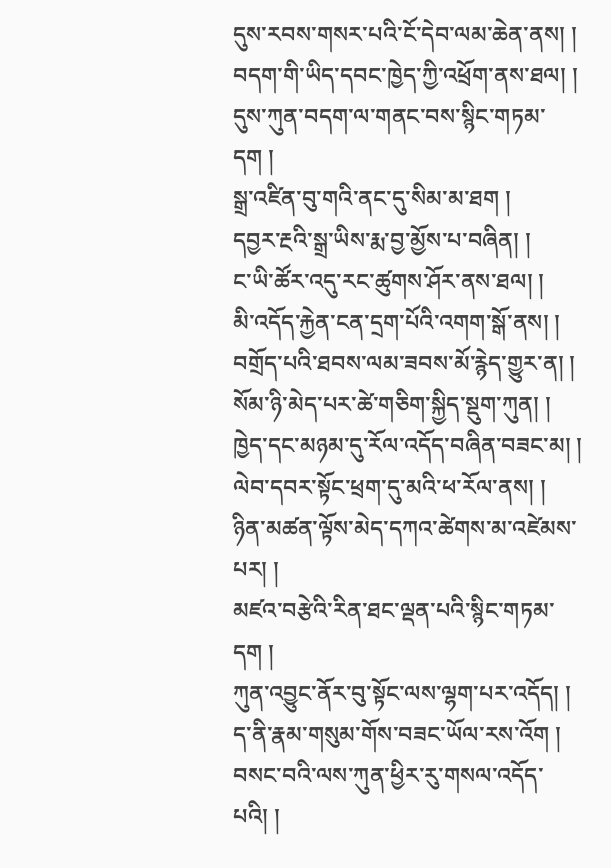དུས་རབས་གསར་པའི་ངོ་དེབ་ལམ་ཆེན་ནས། །
བདག་གི་ཡིད་དབང་ཁྱེད་ཀྱི་འཕྲོག་ནས་ཐལ། །
དུས་ཀུན་བདག་ལ་གནང་བས་སྙིང་གཏམ་དག །
སྒྲ་འཛིན་བུ་གའི་ནང་དུ་སིམ་མ་ཐག །
དབྱར་རྔའི་སྒྲ་ཡིས་རྨ་བྱ་མྱོས་པ་བཞིན། །
ང་ཡི་ཚོར་འདུ་རང་ཚུགས་ཤོར་ནས་ཐལ། །
མི་འདོད་རྐྱེན་ངན་དྲག་པོའི་འགག་སྒོ་ནས། །
བགྲོད་པའི་ཐབས་ལམ་ཟབས་མོ་རྙེད་གྱུར་ན། །
སོམ་ཉི་མེད་པར་ཚེ་གཅིག་སྐྱིད་སྡུག་ཀུན། །
ཁྱེད་དང་མཉམ་དུ་རོལ་འདོད་བཞིན་བཟང་མ། །
ལེབ་དབར་སྟོང་ཕྲག་དུ་མའི་ཕ་རོལ་ནས། །
ཉིན་མཚན་ལྟོས་མེད་དཀའ་ཚེགས་མ་འཛེམས་པར། །
མཛའ་བརྩེའི་རིན་ཐང་ལྡན་པའི་སྙིང་གཏམ་དག །
ཀུན་འབྱུང་ནོར་བུ་སྟོང་ལས་ལྷག་པར་འདོད། །
ད་ནི་རྣམ་གསུམ་གོས་བཟང་ཡོལ་རས་འོག །
བསང་བའི་ལས་ཀུན་ཕྱིར་རུ་གསལ་འདོད་པའི། །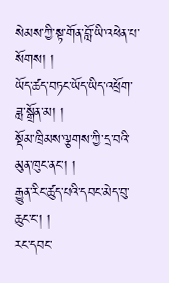སེམས་ཀྱི་སྟ་གོན་བློ་ཡི་འཕེན་པ་སོགས། །
ཡོད་ཚད་བཏང་ཡོད་ཡིད་འཕྲོག་ཟླ་སྒྲོན་མ། །
སྡོམ་ཁྲིམས་ལྕགས་ཀྱི་དྲ་བའི་མུན་ཁུང་ནང་། །
རྒྱུན་རིང་ཚུད་པའི་དབང་མེད་བུ་ཆུང་ང་། །
རང་དབང་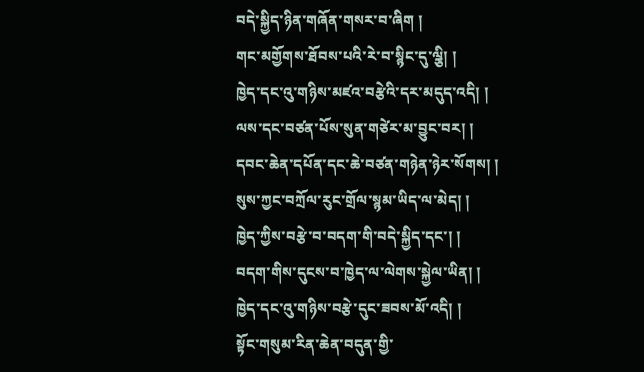བདེ་སྐྱིད་ཉིན་གཞོན་གསར་བ་ཞིག །
གང་མགྱོགས་ཐོབས་པའི་རེ་བ་སྙིང་དུ་ལྕི། །
ཁྱེད་དང་འུ་གཉིས་མཛའ་བརྩེའི་དར་མདུད་འདི། །
ལས་དང་བཙན་པོས་སུན་གཙེར་མ་བྱུང་བར། །
དབང་ཆེན་དཔོན་དང་ཆེ་བཙན་གཉེན་ཉེར་སོགས། །
སུས་ཀྱང་བཀྲོལ་རུང་གྲོལ་སྙམ་ཡིད་ལ་མེད། །
ཁྱེད་ཀྱིས་བརྩེ་བ་བདག་གི་བདེ་སྐྱིད་དང་། །
བདག་གིས་དུངས་བ་ཁྱེད་ལ་ལེགས་སྐྱེལ་ཡིན། །
ཁྱེད་དང་འུ་གཉིས་བརྩེ་དུང་ཟབས་མོ་འདི། །
སྟོང་གསུམ་རིན་ཆེན་བདུན་གྱི་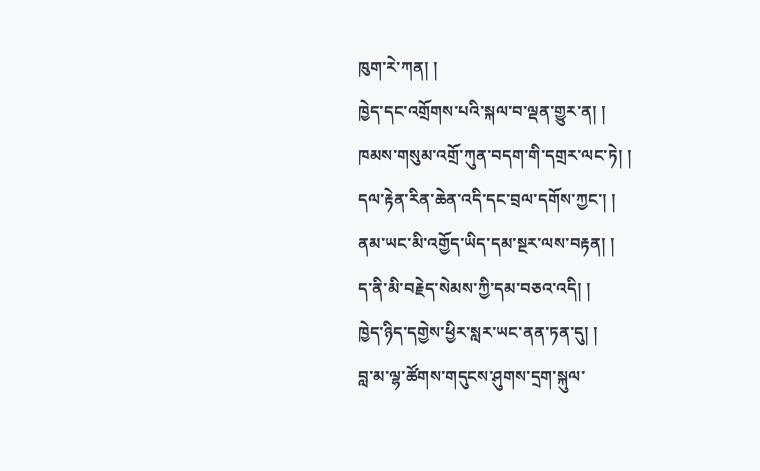ཁུག་རེ་ཀན། །
ཁྱེད་དང་འགྲོགས་པའི་སྐལ་བ་ལྡན་གྱུར་ན། །
ཁམས་གསུམ་འགྲོ་ཀུན་བདག་གི་དགྲར་ལང་ཏེ། །
དལ་རྟེན་རིན་ཆེན་འདི་དང་བྲལ་དགོས་ཀྱང་། །
ནམ་ཡང་མི་འགྱོད་ཡིད་དམ་སྔར་ལས་བརྟན། །
ད་ནི་མི་བརྗེད་སེམས་ཀྱི་དམ་བཅའ་འདི། །
ཁྱེད་ཉིད་དགྱེས་ཕྱིར་སླར་ཡང་ནན་ཏན་དུ། །
བླ་མ་ལྷ་ཚོགས་གདུངས་ཤུགས་དྲག་སྐུལ་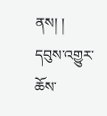ནས། །
དབུས་འགྱུར་ཆོས་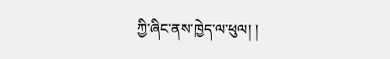ཀྱི་ཞིང་ནས་ཁྱེད་ལ་ཕུལ། །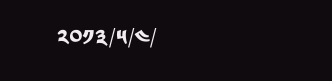༢༠༡༣/༥/༤/